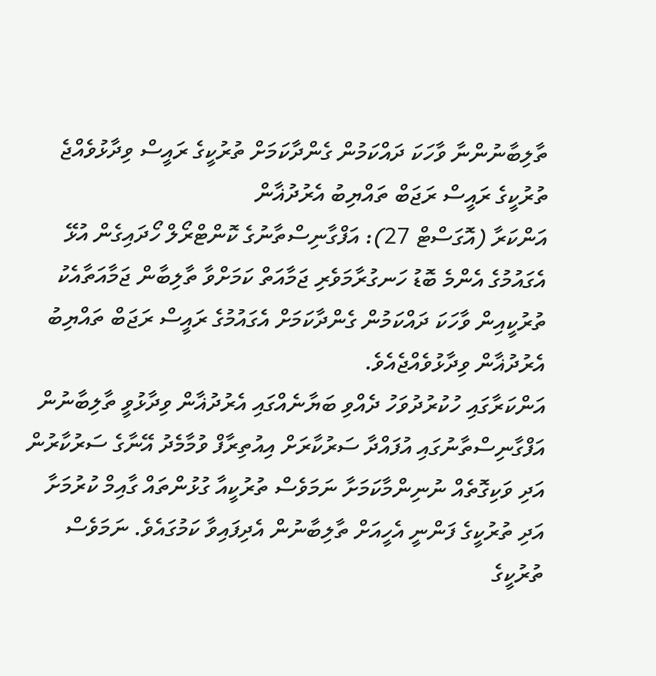ތާލިބާނުންނާ ވާހަކަ ދައްކަމުން ގެންދާކަމަށް ތުރުކީގެ ރައީސް ވިދާޅުވެއްޖެ
ތުރުކީގެ ރައީސް ރަޖަބް ތައްޔިބު އެރުދުޣާން
އަންކަރާ (އޮގަސްޓް 27): އަފްގާނިސްތާނުގެ ކޮންޓްރޯލް ހޯދައިގެން އުޅޭ އެގައުމުގެ އެންމެ ބޮޑު ހަނގުރާމަވެރި ޖަމާއަތް ކަމަށްވާ ތާލިބާން ޖަމާއަތާއެކު ތުރުކީއިން ވާހަކަ ދައްކަމުން ގެންދާކަމަށް އެގައުމުގެ ރައީސް ރަޖަބް ތައްޔިބު އެރުދުޣާން ވިދާޅުވެއްޖެއެވެ.
އަންކަރާގައި ހުކުރުދުވަހު ދެއްވި ބަޔާނެއްގައި އެރުދުޣާން ވިދާޅުވީ ތާލިބާނުން އަފްގާނިސްތާނުގައި އުފައްދާ ސަރުކާރަށް އިއުތިރާފް ވުމާމެދު އޭނާގެ ސަރުކާރުން އަދި ވަކިގޮތެއް ނުނިންމާކަމަށާ ނަމަވެސް ތުރުކީއާ ގުޅުންތައް ގާއިމް ކުރުމަށާ އަދި ތުރުކީގެ ފަންނީ އެހީއަށް ތާލިބާނުން އެދިފައިވާ ކަމުގައެވެ. ނަމަވެސް ތުރުކީގެ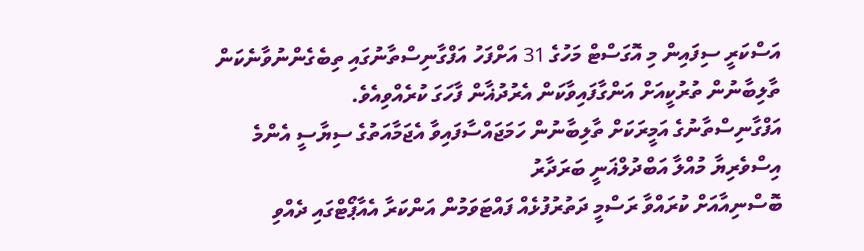އަސްކަރީ ސިފައިން މި އޮގަސްޓް މަހުގެ 31 އަށްފަހު އަފްގާނިސްތާނުގައި ތިބެގެންނުވާނެކަން ތާލިބާނުން ތުރުކީއަށް އަންގާފައިވާކަން އެރުދުޣާން ފާހަގަ ކުރެއްވިއެވެ.
އަފްގާނިސްތާނުގެ އަމީރަކަށް ތާލިބާނުން ހަމަޖައްސާފައިވާ އެޖަމާއަތުގެ ސިޔާސީ އެންމެ އިސްވެރިޔާ މުއްލާ އަބްދުލްޣަނީ ބަރަދާރު
ބޮސްނިއާއަށް ކުރައްވާ ރަސްމީ ދަތުރުފުޅެއް ފައްޓަވަމުން އަންކަރާ އެއާޕޯޓްގައި ދެއްވި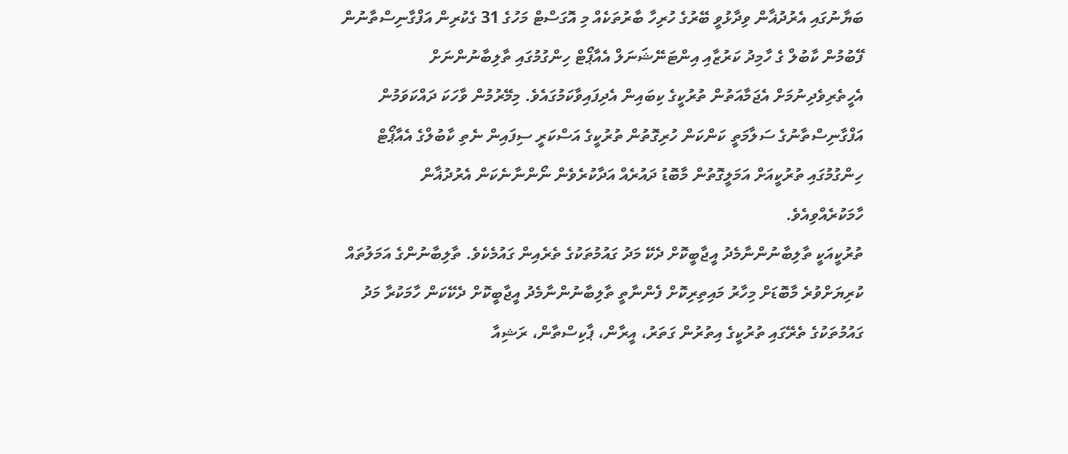ބަޔާނުގައި އެރުދުޣާން ވިދާޅުވީ ބޭރުގެ ހުރިހާ ބާރުތަކެއް މި އޮގަސްޓް މަހުގެ 31 ގެކުރިން އަފްގާނިސްތާނުން ފޭބުމުން ކާބުލް ގެ ހާމިދު ކަރުޒާއި އިންޓަނޭޝަނަލް އެއާޕޯޓް ހިންގުމުގައި ތާލިބާނުންނަށް އެހީތެރިވެދިނުމަށް އެޖަމާއަތުން ތުރުކީގެ ކިބައިން އެދިފައިވާކަމުގައެވެ. މިމޭރުމުން ވާހަކަ ދައްކަވަމުން އަފްގާނިސްތާނުގެ ސަލާމަތީ ކަންކަން ހުރިގޮތުން ތުރުކީގެ އަސްކަރީ ސިފައިން ނެތި ކާބުލްގެ އެއާޕޯޓް ހިންގުމުގައި ތުރުކީއަށް އަމަލީގޮތުން މާބޮޑު ދައުރެއް އަދާކުރެވެން ނޯންނާނެކަން އެރުދުޣާން ހާމަކުރެއްވިއެވެ.
ތުރުކީއަކީ ތާލިބާނުންނާމެދު އީޖާބީކޮށް ދެކޭ މަދު ގައުމުތަކުގެ ތެރެއިން ގައުމެކެވެ. ތާލިބާނުންގެ އަމަލުތައް ކުރިޔަށްވުރެ މާބޮޑަށް މިހާރު މައިތިރިކޮށް ފެންނާތީ ތާލިބާނުންނާމެދު އީޖާބީކޮށް ދެކޭކަން ހާމަކުރާ މަދު ގައުމުތަކުގެ ތެރޭގައި ތުރުކީގެ އިތުރުން ގަތަރު، އީރާން، ޕާކިސްތާން، ރަޝިއާ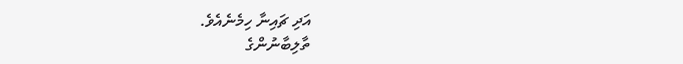އަދި ޗައިނާ ހިމެނެއެވެ.
ތާލިބާނުންގެ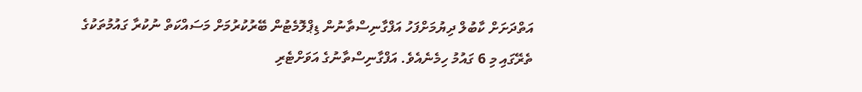އަތްދަށަށް ކާބުލް ދިޔުމަށްފަހު އަފްގާނިސްތާނުން ޑިޕްލޮމެޓުން ބޭރުކުރުމަށް މަސައްކަތް ނުކުރާ ގައުމުތަކުގެ ތެރޭގައި މި 6 ގައުމު ހިމެނެއެވެ. އަފްގާނިސްތާނުގެ އަވަށްޓެރި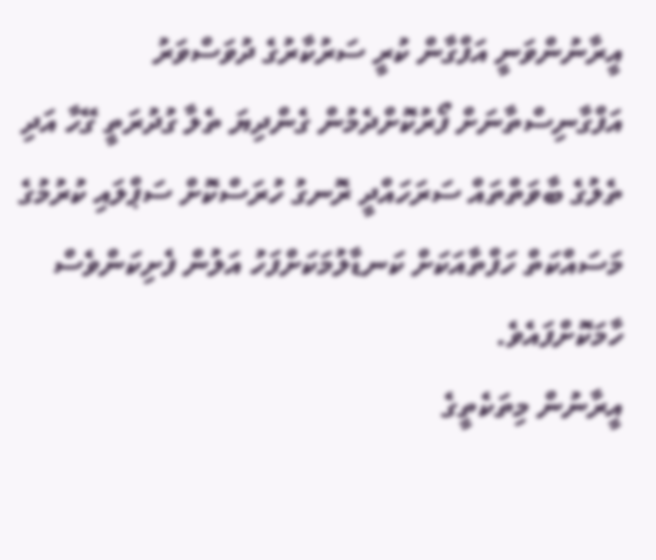އީރާނުންވަނީ އަފްގާން ކުރީ ސަރުކާރުގެ ދުވަސްވަރު އަފްގާނިސްތާނަށް ފޯރުކޮށްދެމުން ގެންދިޔަ ތެލާ ގުދުރަތީ ގޭހާ އަދި ތެލުގެ ބާވަތްތައް ސަރަހައްދީ ރޮނގު ހުރަސްކޮށް ސަޕްލައި ކުރުމުގެ މަސައްކަތް ހަފްތާއަކަށް ކަނޑާލުމަކަށްފަހު އަލުން ފެށިކަންވެސް ހާމަކޮށްފައެވެ.
އީރާނުން މިތަކެތީގެ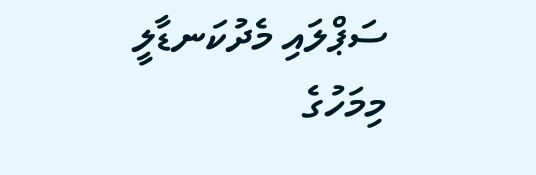ސަޕްލައި މެދުކަނޑާލީ މިމަހުގެ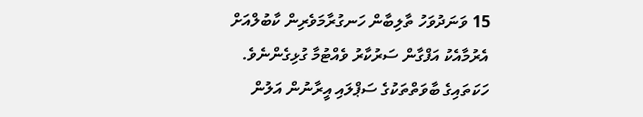15 ވަނަދުވަހު ތާލިބާން ހަނގުރާމަވެރިން ކާބުލްއަށް އެރުމާއެކު އަފްގާން ސަރުކާރު ވެއްޓުމާ ގުޅިގެންނެވެ. ހަކަތައިގެ ބާވަތްތަކުގެ ސަޕްލައި އީރާނުން އަލުން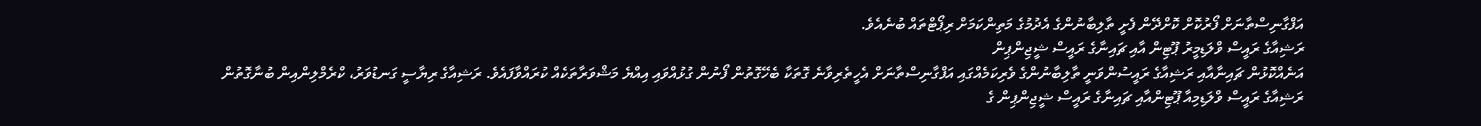އަފްގާނިސްތާނަށް ފޯރުކޮށް ކޮށްދޭން ފެށީ ތާލިބާނުންގެ އެދުމުގެ މަތިންކަމަށް ރިޕޯޓްތައް ބުނެއެވެ.
ރަޝިއާގެ ރައީސް ވްލަޑިމީރު ޕޫޓިން އާއި ޗައިނާގެ ރައީސް ޝީޖިންޕިން
އަނެއްކޮޅުން ޗައިނާއާއި ރަޝިއާގެ ރައީސުންވަނީ ތާލިބާނުންގެ ވެރިކަމެއްގައި އަފްގާނިސްތާނަށް އެހީތެރިވާނެ ގޮތަކާ ބެހޭގޮތުން ފޯނުން ގުޅުއްވައި އިއްޔެ މަޝްވަރާތަކެއް ކުރައްވާފައެވެ. ރަޝިއާގެ ރިޔާސީ ގަނޑުވަރު، ކްރެމްލިންއިން ބުނާގޮތުން ރަޝިއާގެ ރައީސް ވްލަޑިމިއާ ޕޫޓިންއާއި ޗައިނާގެ ރައީސް ޝީޖިންޕިން ގެ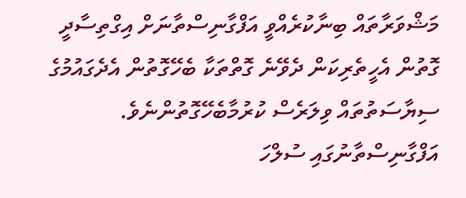މަޝްވަރާތައް ބިނާކުރެއްވީ އަފްގާނިސްތާނަށް އިގްތިސާދީ ގޮތުން އެހީތެރިކަން ދެވޭނެ ގޮތްތަކާ ބެހޭގޮތުން އެދެގައުމުގެ ސިޔާސަތުތައް ވިލަރެސް ކުރުމާބެހޭގޮތުންނެވެ.
އަފްގާނިސްތާނުގައި ސުލްހަ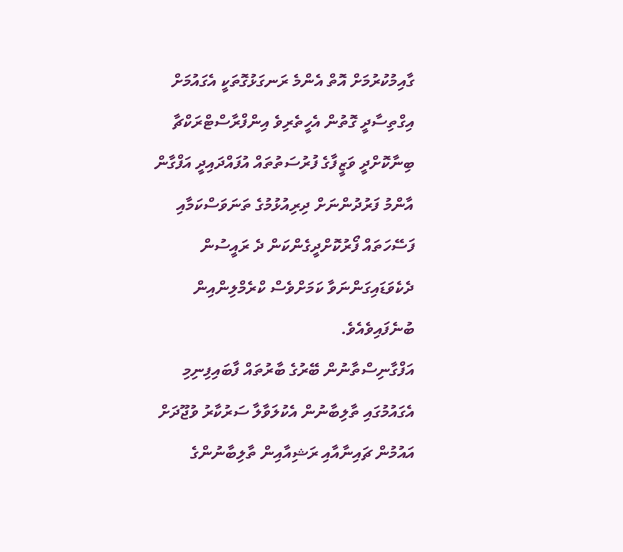ގާއިމުކުރުމަށް އޮތް އެންމެ ރަނގަޅުގޮތަކީ އެގައުމަށް އިގްތިސާދީ ގޮތުން އެހީތެރިވެ އިންފްރާސްޓްރަކްޗާ ބިނާކޮށްދީ ވަޒީފާގެ ފުރުސަތުތައް އުފައްދައިދީ އަފްގާން އާންމު ފަރުދުންނަށް ދިރިއުޅުމުގެ ތަނަވަސްކަމާއި ފަސޭހަތައް ފޯރުކޮށްދީގެންކަން ދެ ރައީސުން ދެކެވަޑައިގަންނަވާ ކަމަށްވެސް ކްރެމްލިންއިން ބުނެފައިވެއެވެ.
އަފްގާނިސްތާނުން ބޭރުގެ ބާރުތައް ފާބައިފިނިމި އެގައުމުގައި ތާލިބާނުން އެކުލަވާލާ ސަރުކާރު ވުޖޫދަށް އައުމުން ޗައިނާއާއި ރަޝިއާއިން ތާލިބާނުންގެ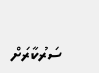ސަރުކާރަށް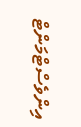އިންވެސްޓްމަންޓް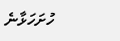ހުށަހަޅާނެ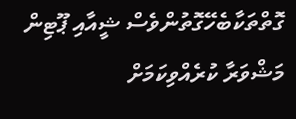ގޮތްތަކާބެހޭގޮތުންވެސް ޝީއާއި ޕޫޓިން މަޝްވަރާ ކުރެއްވިކަމަށް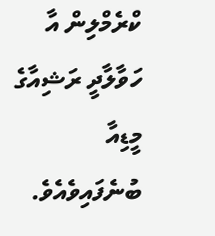ކްރެމްލިން އާ ހަވާލާދީ ރަޝިއާގެ މީޑިއާ ބުނެފައިވެއެވެ.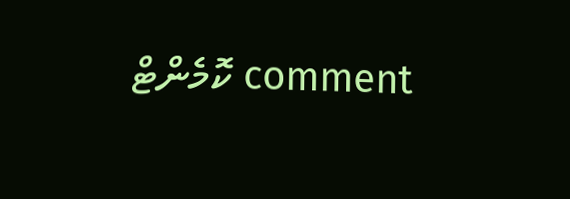comment ކޮމެންޓް